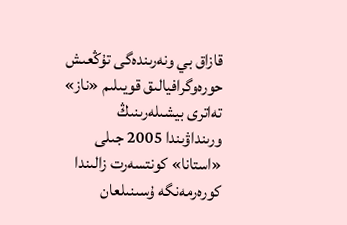قازاق بي ونەرىندەگى تۇڭعىش حورەوگرافيالىق قويىلىم «ناز» تەاترى بيشىلەرىنىڭ ورىنداۋىندا 2005 جىلى «استانا» كونتسەرت زالىندا كورەرمەنگە ۇسىنىلعان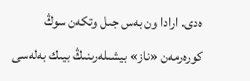ەدى. ارادا ون بەس جىل وتكەن سوڭ كورەرمەن «ناز» بيشىلەرىنىڭ بيىك بەلەسى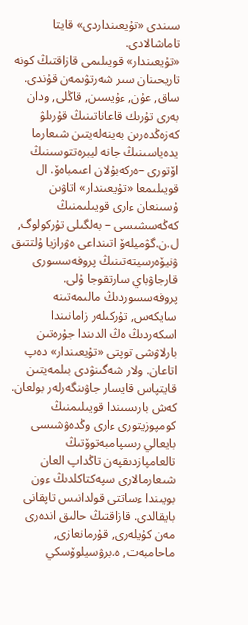سىندى «تۇيعىنداردى» قايتا تاماشالادى.
«تۇيعىندار» قويىلىمى قازاقتىڭ كونە تاريحىنان سىر شەرتۋىمەن قۇندى. ساق, عۇن, ءۇيسىن, قاڭلى, ودان بەرى تۇرىك قاعاناتىنىڭ قۇرىلۋ كەزەڭدەرىن بەينەلەيتىن شىعارما يدەياسىنىڭ جانە ليبرەتتوسىنىڭ اۆتورى –ەركەبۇلان اعىمباەۆ. ال قويىلىمعا «تۇيعىندار» اتاۋىن ۇسىنعان ءارى قويىلىمنىڭ كەڭەسشىسى – بەلگىلى تۇركولوگ, ل.ن.گۋميلەۆ اتىنداعى ەۋرازيا ۇلتتىق ۋنيۆەرسيتەتىنىڭ پروفەسسورى قارجاۋباي سارتقوجا ۇلى. پروفەسسوردىڭ مالىمەتىنە سايكەس, تۇركىلەر زامانىندا اسكەردىڭ ەڭ الدىندا جۇرەتىن بارلاۋشى توپتى «تۇيعىندار» دەپ اتاعان. ولار شەگىنۋدى بىلمەيتىن قايتپاس قايسار جاۋىنگەرلەر بولعان.
كەش بارىسىندا قويىلىمنىڭ كومپوزيتورى ءارى وڭدەۋشىسى بايعالي رىسپامبەتوۆتىڭ تالعامپازدىقپەن تاڭداپ العان شىعارمالارى سپەكتاكلدىڭ ءون بويىندا ءساتتى قولدانىس تاپقانى بايقالدى. قازاقتىڭ حالىق اندەرى مەن كۇيلەرى, قۇرمانعازى, ماحامبەت, ە.برۋسيلوۆسكي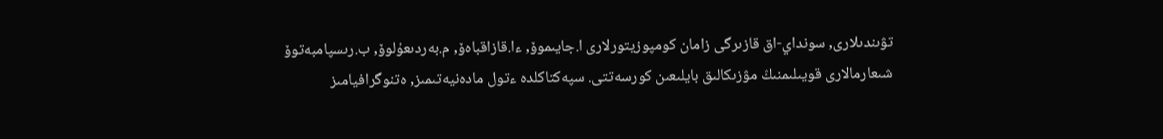تۋىندىلارى, سونداي-اق قازىرگى زامان كومپوزيتورلارى ا.جايىموۆ, ءا.قازاقباەۆ, م.بەردىعۇلوۆ, ب.رىسپامبەتوۆ شىعارمالارى قويىلىمنىڭ مۋزىكالىق بايلىعىن كورسەتتى. سپەكتاكلدە ءتول مادەنيەتىمىز, ەتنوگرافيامىز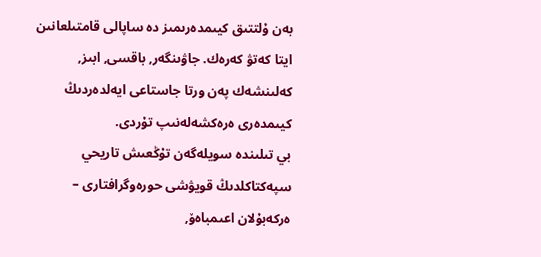بەن ۇلتتىق كيىمدەرىمىز دە ساپالى قامتىلعانىن ايتا كەتۋ كەرەك. جاۋىنگەر, باقسى, ابىز, كەلىنشەك پەن ورتا جاستاعى ايەلدەردىڭ كيىمدەرى ەرەكشەلەنىپ تۇردى.
بي تىلىندە سويلەگەن تۇڭعىش تاريحي سپەكتاكلدىڭ قويۋشى حورەوگرافتارى – ەركەبۇلان اعىمباەۆ,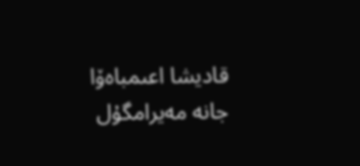قاديشا اعىمباەۆا جانە مەيرامگۇل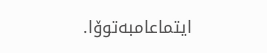ايتماعامبەتوۆا.